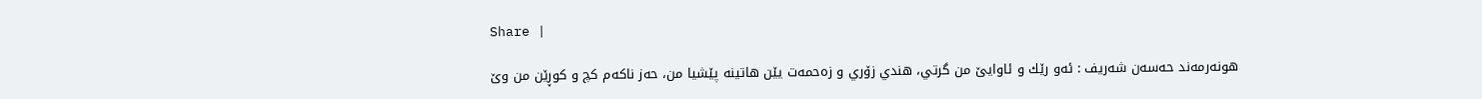Share |

هونه‌رمه‌ند حه‌سه‌ن شه‌ريف : ئه‌و رێك و ئاوايێ‌ من گرتي، هندي زۆري و زه‌حمه‌ت يێن هاتينه‌ پێشيا من، حه‌ز ناكه‌م كچ و كوڕێن من وێ‌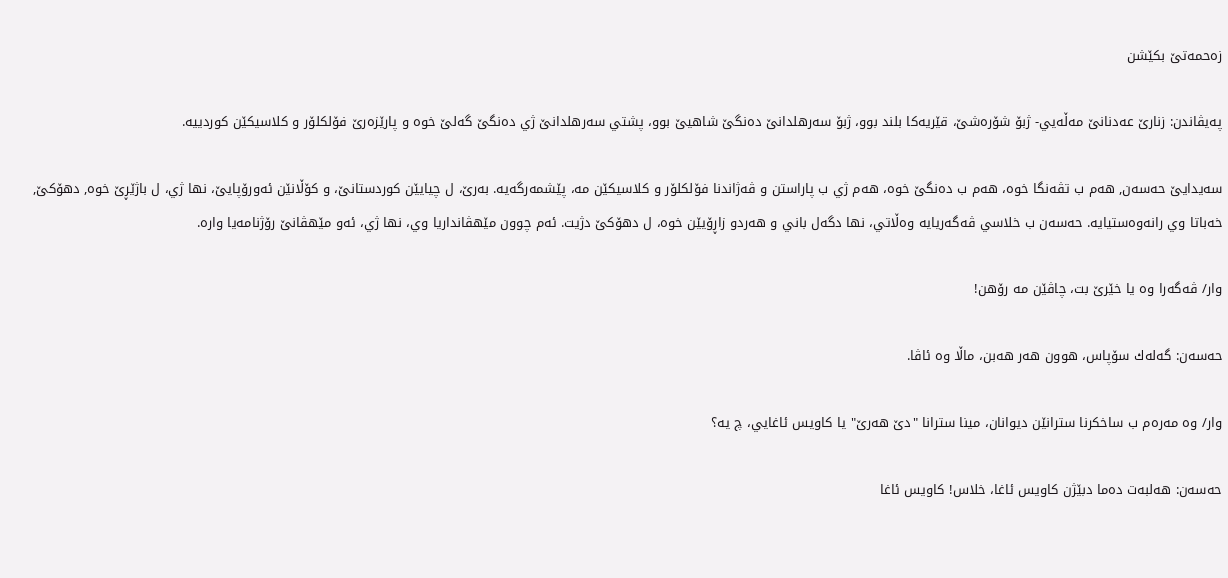زه‌حمه‌تێ‌ بكێشن

په‌يڤاندن: زنارێ‌ عه‌دنانێ‌ مه‌ڵه‌يي- ژبۆ شۆره‌شێ‌، قێريه‌كا بلند بوو، ژبۆ سه‌رهلدانێ‌ ده‌نگێ‌ شاهيێ‌ بوو، پشتي سه‌رهلدانێ‌ ژي ده‌نگێ‌ گه‌لێ‌ خوه‌ و پارێزه‌رێ‌ فۆلكلۆر و كلاسيكێن كوردييه‌.

سه‌يدايێ‌ حه‌سه‌ن, هه‌م ب تڤه‌نگا خوه‌، هه‌م ب ده‌نگێ‌ خوه‌، هه‌م ژي ب پاراستن و ڤه‌ژاندنا فۆلكلۆر و كلاسيكێن مه‌، پێشمه‌رگه‌يه‌. به‌رێ‌، ل چيايێن كوردستانێ‌، و كۆڵانێن ئه‌ورۆپايێ‌، نها ژي، ل باژێڕێ‌ خوه‌, دهۆكێ‌, خه‌باتا وي رانه‌وه‌ستيايه‌. حه‌سه‌ن ب خلاسي ڤه‌گه‌ريايه‌ وه‌ڵاتي، نها دگه‌ل باني و هه‌ردو زاڕۆيێن خوه‌، ل دهۆكێ‌ دژيت. ئه‌م چوون مێهڤانداريا وي، نها ژي، ئه‌و مێهڤانێ‌ رۆژنامه‌يا واره‌.

وار/ ڤه‌گه‌را وه‌ يا خێرێ‌ بت، چاڤێن مه‌ رۆهن!

حه‌سه‌ن: گه‌له‌ك سۆپاس، هوون هه‌ر هه‌بن، ماڵا وه‌ ئاڤا.

وار/ وه‌ مه‌ره‌م ب ساخكرنا سترانێن ديوانان، مينا سترانا "دێ‌ هه‌رێ‌" يا كاويس ئاغايي، چ يه‌؟

حه‌سه‌ن: هه‌لبه‌ت ده‌ما دبێژن كاويس ئاغا، خلاس! كاويس ئاغا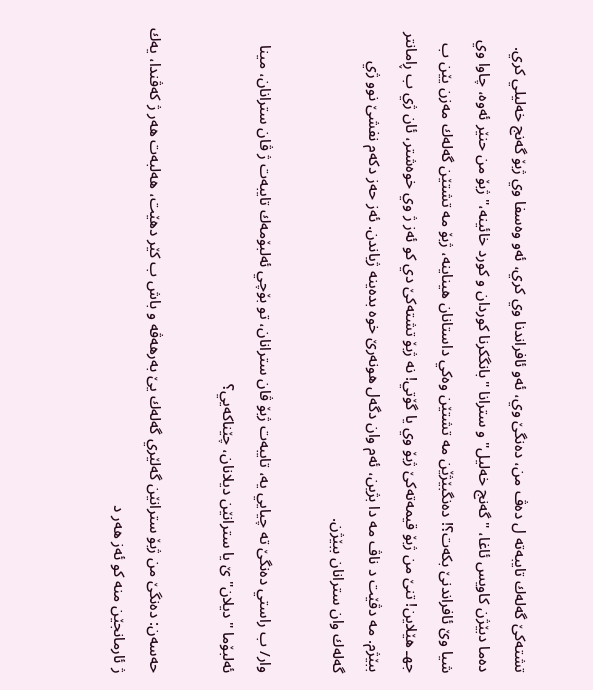تشته‌كێ‌ گه‌له‌ك تايبه‌ته‌ ل ده‌ڤ من، ده‌نگێ‌ وي، ئه‌و ئافراندنا وي كري، ئه‌و وه‌سفا وي ژبۆ گه‌نج خه‌ليلي كري. ده‌ما دبێژن كاويس ئاغا، "گه‌نج خه‌ليل" و سترانا "بانگكرنا كوردان و كورد خائينه‌،" ژبۆ من حنێر ئه‌وه‌، چاوا وي شيا وێ‌ ئافراندنێ‌ بكه‌ت؟! ده‌نگبێژێن مه‌ تشتێن وه‌كي داستانان هيناينه‌، ژبۆ مه‌ تشتێن گه‌له‌ك مه‌زن يێن ب جهـ هێلاين! تنێ‌ من ژبۆ قيمه‌ته‌كێ‌ ژبۆ وي يا گۆتي! نه‌ ژبۆ تشته‌كێ‌ دي كو ئه‌ز ژ وي خوه‌شتر، ئان ژي ب ڕامانتر ببێژم. مه‌ دڤێت د ناڤ مه‌ دا بژين، ئه‌م وان دگه‌ل هونه‌رێ‌ خوه‌ بده‌ينه‌ ژياندن. ئه‌ز حه‌ز دكه‌م نفشێ‌ نوو ژي گه‌له‌ك وان سترانان ببێژن.

وار/ ب راستي ده‌نگێ‌ ته‌ چيايي يه‌، تايبه‌ت ژبۆ ڤان سترانان، تو بۆچي ئه‌لبۆمه‌ك تايبه‌ت ژ ڤان سترانان، مينا ئه‌لبۆما "ديلان"ێ‌ يا سترانێن ديلانان، چێناكه‌يي؟

حه‌سه‌ن: ده‌نگێ‌ من ژبۆ سترانێن گه‌لێري گه‌له‌ك يێ‌ به‌رهه‌ڤه‌ و باش ب كێر دهێت، هه‌لبه‌ت هه‌ر ژ كه‌ڤندا، يه‌ك ژ ئارمانجێن منه‌ كو ئه‌ز هه‌ر د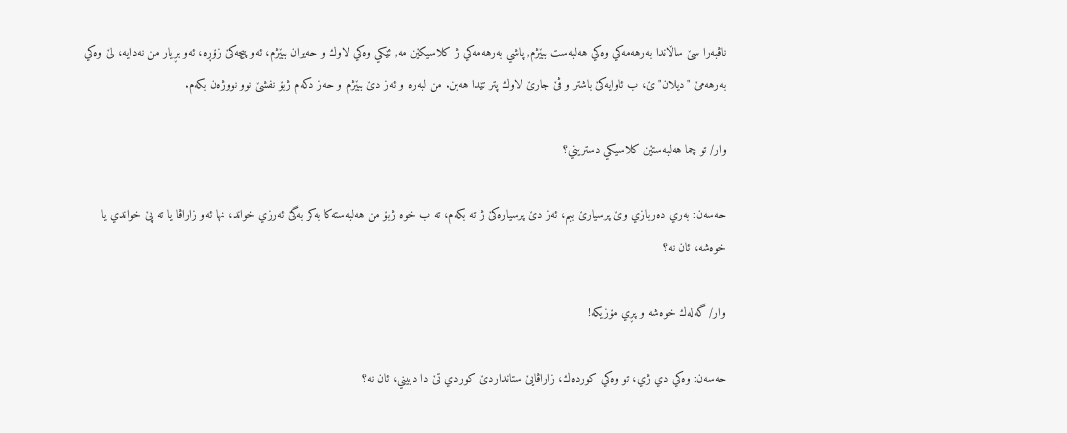ناڤبه‌را سێ‌ ساڵاندا به‌رهه‌مه‌كي وه‌كي هه‌لبه‌ست ببێژم, پاشي به‌رهه‌مه‌كي ژ كلاسيكێن مه‌, ئێكي وه‌كي لاوك و حه‌يران ببێژم، ئه‌و پيچه‌كێ‌ زۆڕه‌، ئه‌و بڕيار من نه‌دايه‌، لێ‌ وه‌كي به‌رهه‌مێ‌ "ديلان"ێ‌، ب ئاوايه‌كێ‌ باشتر و ڤێ‌ جارێ‌ لاوك پتر تێدا هه‌بن. من لبه‌ره‌ و ئه‌ز دێ‌ ببێژم و حه‌ز دكه‌م ژبۆ نفشێ‌ نوو نووژه‌ن بكه‌م.

وار/ تو چما هه‌لبه‌ستێن كلاسيكي دستريني؟

حه‌سه‌ن: به‌ري ده‌ربازي وێ‌ پرسيارێ‌ ببم، ئه‌ز دێ‌ پرسياره‌كێ‌ ژ ته‌ بكه‌م، ته‌ ب خوه‌ ژبۆ من هه‌لبه‌سته‌كا به‌كر به‌گێ‌ ئه‌رزي خواند، نها ئه‌و زاراڤا يا ته‌ پێ‌ خواندي يا خوه‌شه‌، ئان نه‌؟

وار/ گه‌له‌ك خوه‌شه‌ و پڕي مۆزيكه‌!

حه‌سه‌ن: وه‌كي دي ژي، تو وه‌كي كورده‌ك، زاراڤايێ‌ ستانداردێ‌ كوردي تێ‌ دا دبيني، ئان نه‌؟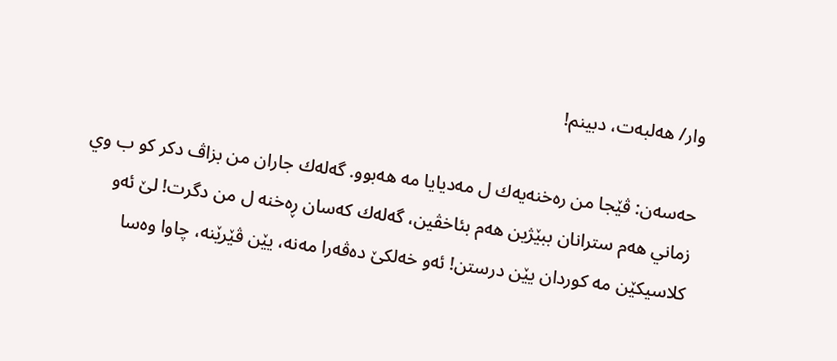وار/ هه‌لبه‌ت، دبينم!

حه‌سه‌ن: ڤێجا من ره‌خنه‌يه‌ك ل مه‌ديايا مه‌ هه‌بوو. گه‌له‌ك جاران من بزاڤ دكر كو ب وي زماني هه‌م سترانان ببێژين هه‌م بئاخڤين، گه‌له‌ك كه‌سان ڕه‌خنه‌ ل من دگرت! لێ‌ ئه‌و كلاسيكێن مه‌ كوردان يێن درستن! ئه‌و خه‌لكێ‌ ده‌ڤه‌را مه‌نه‌، يێن‌ ڤێرێنه‌، چاوا وه‌سا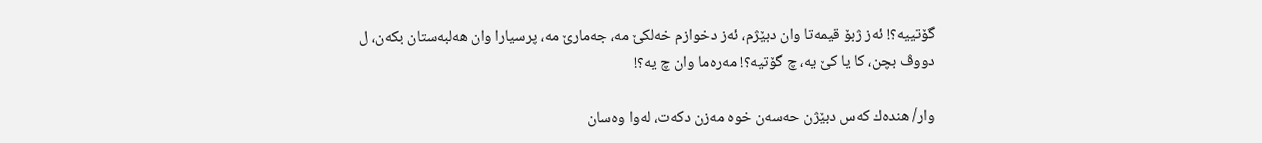گۆتييه‌؟! ئه‌ز ژبۆ قيمه‌تا وان دبێژم، ئه‌ز دخوازم خه‌لكێ‌ مه‌، جه‌مارێ‌ مه‌، پرسيارا وان هه‌لبه‌ستان بكه‌ن، ل دووڤ بچن، كا يا كێ‌ يه‌، چ گۆتيه‌؟! مه‌ره‌ما وان چ يه‌؟!

وار/ هنده‌ك كه‌س دبێژن حه‌سه‌ن خوه‌ مه‌زن دكه‌ت، له‌وا وه‌سان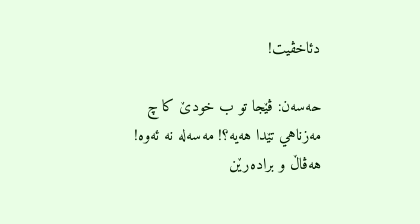دئاخڤيت!

حه‌سه‌ن: ڤێجا تو ب خودێ‌ كا چ مه‌زناهي تێدا هه‌يه‌؟! مه‌سه‌له‌ نه‌ ئه‌وه‌! هه‌ڤاڵ و براده‌رێن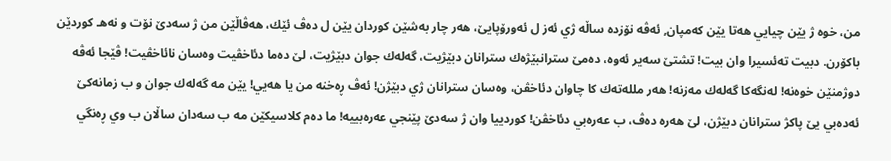من، خوه‌ ژ يێن چيايي هه‌تا يێن كه‌مپان, ئه‌ڤه‌ نۆزده‌ ساڵه‌ ژي ئه‌ز ل ئه‌ورۆپايێ‌، هه‌ر چار به‌شێن كوردان يێن ل ده‌ڤ ئێك، هه‌ڤاڵێن من ژ سه‌دێ‌ نۆت و نه‌هـ كوردێن باكۆرن. دبيت ته‌ئسيرا وان بيت! تشتێ‌ سه‌ير ئه‌وه‌، ده‌مێ‌ سترانبێژه‌ك سترانان دبێژيت، گه‌له‌ك جوان دبێژيت، لێ‌ ده‌ما دئاخڤيت وه‌سان نائاخڤيت! ڤێجا ئه‌ڤه‌ دوژمنێن خوه‌نه‌! له‌نگه‌كا گه‌له‌ك مه‌زنه‌! هه‌ر ملله‌ته‌ك كا چاوان دئاخڤن، وه‌سان سترانان ژي دبێژن! ئه‌ڤ ڕه‌خنه‌ من يا هه‌يي! يێن مه‌ گه‌له‌ك جوان و ب زمانه‌كێ‌ ئه‌ده‌بي يێ‌ پاكژ سترانان دبێژن، لێ‌ هه‌ره‌ ده‌ڤ، ب عه‌ره‌بي دئاخڤن! كوردييا وان ژ سه‌دێ‌ پێنجي عه‌ره‌بييه‌! ما ده‌م كلاسيكێن مه‌ ب سه‌دان ساڵان ب وي ڕه‌نگي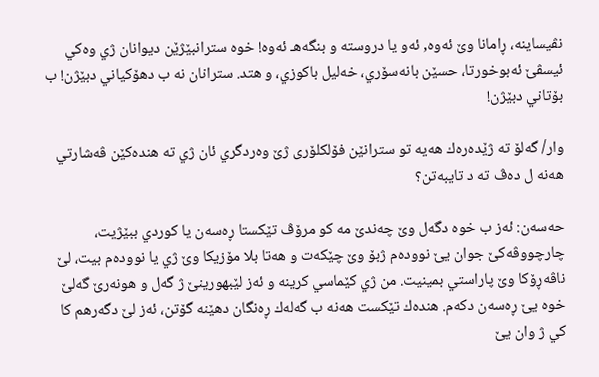نڤيساينه‌، ڕامانا وێ‌ ئه‌وه‌, ئه‌و يا دروسته‌ و بنگه‌هـ ئه‌وه‌! خوه‌ سترانبێژێن ديوانان ژي وه‌كي ئيسڤێ‌ ئه‌بوخورتا، حسێن بانه‌سۆري، خه‌ليل باكوزي، و هتد. سترانان نه‌ ب دهۆكياني دبێژن! ب بۆتاني دبێژن!

وار/ گه‌لۆ ته‌ ژێده‌ره‌ك هه‌يه‌ تو سترانێن فۆلكلۆرى ژێ‌ وه‌ردگري ئان ژي ته‌ هنده‌كێن ڤه‌شارتي هه‌نه‌ ل ده‌ڤ ته‌ د تايبه‌تن؟

حه‌سه‌ن: ئه‌ز ب خوه‌ دگه‌ل وێ‌ چه‌ندێ‌ مه‌ كو مرۆڤ تێكستا ڕه‌سه‌ن يا كوردي ببێژيت، چارچووڤه‌كێ‌ جوان يێ‌ نووده‌م ژبۆ وێ‌ چێكه‌ت و هه‌تا بلا مۆزيكا وێ‌ ژي يا نووده‌م بيت، لێ‌ ناڤه‌ڕۆكا وێ‌ پاراستي بمينيت. من ژي كێماسي كرينه‌ و ئه‌ز لێبهورينێ‌ ژ گه‌ل و هونه‌رێ‌ گه‌لێ‌ خوه‌ يێ‌ ڕه‌سه‌ن دكه‌م. هنده‌ك تێكست هه‌نه‌ ب گه‌له‌ك ڕه‌نگان دهێنه‌ گۆتن، ئه‌ز لێ‌ دگه‌رهم كا كي ژ وان يێ‌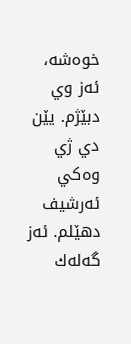خوه‌شه‌، ئه‌ز وي دبێژم. يێن دي ژي وه‌كي ئه‌رشيف دهێلم. ئه‌ز گه‌له‌ك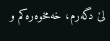لێ‌ دگه‌رم، خه‌مخوه‌ره‌كم و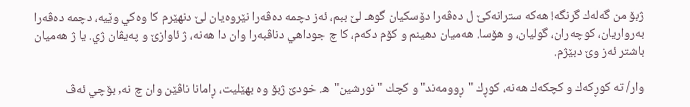ژبۆ من گه‌له‌ك گرنگه‌! هه‌كه‌ سترانه‌كێ‌ ل ده‌ڤه‌را دۆسكيان گوهـ لێ‌ ببم، ئه‌ز دچمه‌ ده‌ڤه‌را نێروه‌يان لێ‌ دنهێرم كا وه‌كي وێيه‌، دچمه‌ ده‌ڤه‌را به‌رواريان، كوچه‌ران، گوليان، و هۆسا. هه‌ميان دهينم و كۆم دكه‌م، كا چ جوداهي دناڤبه‌را وان دا هه‌نه‌، ژ ئاوازێ‌ و په‌يڤان ژي. يا ژ هه‌ميان باشتر ئه‌ز وێ‌ دبێژم.

وار/ ته‌ كوڕكه‌ك و كچكه‌ك هه‌نه‌، كوڕك "ڕوومه‌ند" و كچك "نورشين"ه‌. خودێ‌ ژبۆ وه‌ بهێليت، ڕامانا ناڤێن وان چ نه‌, بۆچي ئه‌ڤ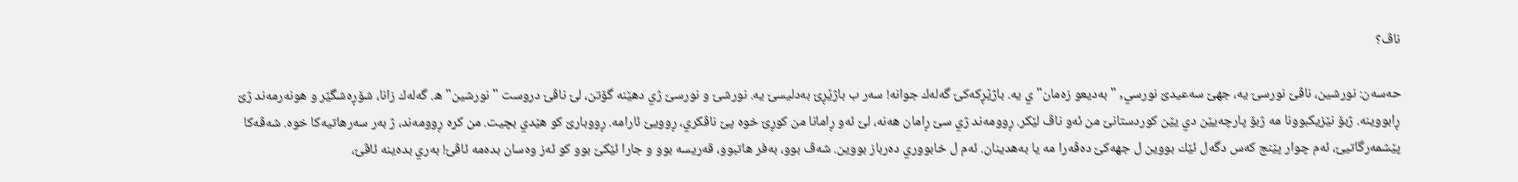ناڤ؟

حه‌سه‌ن: نورشين، ناڤێ‌ نورسێ‌ يه‌، جهێ‌ سه‌عيدێ‌ نورسي, "به‌ديعو زه‌مان"ي يه‌. باژێڕكه‌كێ‌ گه‌له‌ك جوانه‌! سه‌ر ب باژێڕێ‌ به‌دليسێ‌ يه‌. نورشێ‌ و نورسێ‌ ژي دهێنه‌ گۆتن، لێ‌ ناڤێ‌ دروست "نورشين"ه‌. گه‌له‌ك زانا، شۆڕه‌شگێر و هونه‌رمه‌ند ژێ‌ ڕابووينه‌. ژبۆ نێزيكبوونا مه‌ ژبۆ پارچه‌يێن دي يێن كوردستانێ‌ من ئه‌و ناڤ لێكر. ڕوومه‌ند ژي سێ‌ ڕامان هه‌نه‌، لێ‌ ئه‌و ڕامانا من كوڕێ‌ خوه‌ پێ‌ ناڤكري، ڕوويێ‌ ئارامه‌. ڕووبارێ‌ كو هێدي بچيت. من كره‌ ڕوومه‌ند، ژ به‌ر سه‌رهاتيه‌كا خوه‌. شه‌ڤه‌كا پێشمه‌رگاتيێ‌، ئه‌م چوار پێنج كه‌س دگه‌ل ئێك بووين ل جهه‌كێ‌ ده‌ڤه‌را مه‌ يا به‌هدينان. ئه‌م ل خابووري ده‌رباز بووين. شه‌ڤ بوو، به‌فر هاتبوو، قه‌ريسه‌ بوو و جارا ئێكێ‌ بوو كو ئه‌ز وه‌سان بده‌مه‌ ئاڤێ‌! به‌ري بده‌ينه‌ ئاڤێ‌،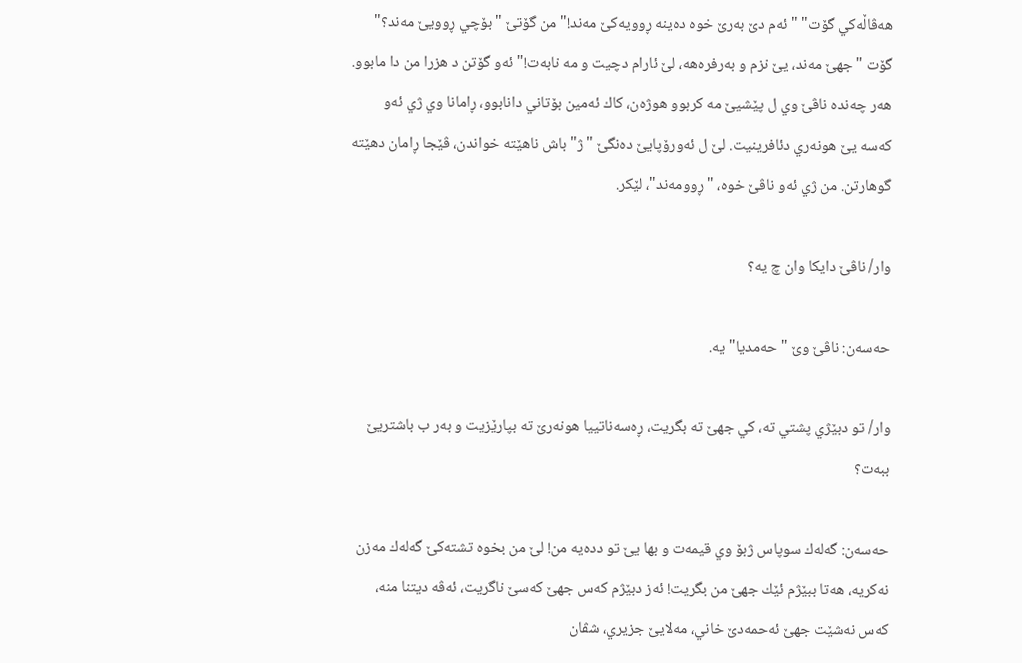هه‌ڤاڵه‌كي گۆت" "ئه‌م دێ‌ به‌رێ‌ خوه‌ ده‌ينه‌ ڕوويه‌كێ‌ مه‌ند!" من گۆتێ‌ "بۆچي ڕوويێ‌ مه‌ند؟" گۆت "جهێ‌ مه‌ند، يێ‌ نزم و به‌رفره‌هه‌، لێ‌ ئارام دچيت و مه‌ نابه‌ت!" ئه‌و گۆتن د هزرا من دا مابوو. هه‌ر چه‌نده‌ ناڤێ‌ وي ل پێشيێ‌ مه‌ كربوو هوژه‌ن، كاك ئه‌مين بۆتاني دانابوو، ڕامانا وي ژي ئه‌و كه‌سه‌ يێ‌ هونه‌ري دئافرينيت. لێ‌ ل ئه‌ورۆپايێ‌ ده‌نگێ‌ "ژ" باش ناهێته‌ خواندن، ڤێجا ڕامان دهێته‌ گوهارتن. من ژي ئه‌و ناڤێ‌ خوه‌، "ڕوومه‌ند"، لێكر.

وار/ ناڤێ‌ دايكا وان چ يه‌؟

حه‌سه‌ن: ناڤێ‌ وێ‌ "حه‌مديا" يه‌.

وار/ تو دبێژي پشتي ته‌، كي جهێ‌ ته‌ بگريت، ڕه‌سه‌ناتييا هونه‌رێ‌ ته‌ بپارێزيت و به‌ر ب باشتريێ‌ ببه‌ت؟

حه‌سه‌ن: گه‌له‌ك سوپاس ژبۆ وي قيمه‌ت و بها يێ‌ تو دده‌يه‌ من! لێ‌ من بخوه‌ تشته‌كێ‌ گه‌له‌ك مه‌زن نه‌كريه‌، هه‌تا ببێژم ئێك جهێ‌ من بگريت! ئه‌ز دبێژم كه‌س جهێ‌ كه‌سێ‌ ناگريت، ئه‌ڤه‌ ديتنا منه‌، كه‌س نه‌شێت جهێ‌ ئه‌حمه‌دێ‌ خاني، مه‌لايێ‌ جزيري، شڤان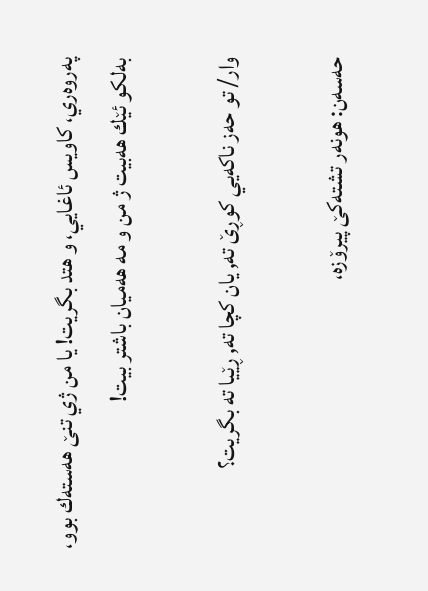په‌روه‌ري، كاويس ئاغايي، و هتد بگريت! يا من ژي تنێ‌ هه‌سته‌ك بوو، به‌لكو ئێك هه‌بيت ژ من و مه‌ هه‌ميان باشتر بيت!

وار/ تو حه‌ز ناكه‌يي كوڕێ‌ ته‌, يان كچا ته‌, ڕێيا ته‌ بگريت؟

حه‌سه‌ن: هونه‌ر تشته‌كێ‌ پيرۆزه‌،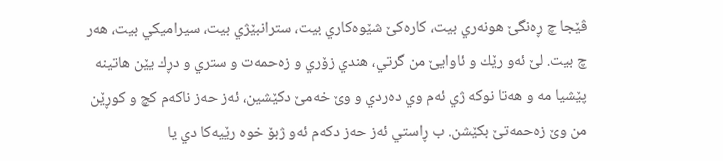ڤێجا چ ڕه‌نگێ‌ هونه‌ري بيت، كاره‌كێ‌ شێوه‌كاري بيت، سترانبێژي بيت، سيراميكي بيت، هه‌ر چ بيت. لێ‌ ئه‌و رێك و ئاوايێ‌ من گرتي، هندي زۆري و زه‌حمه‌ت و ستري و دڕك يێن هاتينه‌ پێشيا مه‌ و هه‌تا نوكه‌ ژي ئه‌م وي ده‌ردي و وێ‌ خه‌مێ‌ دكێشين، ئه‌ز حه‌ز ناكه‌م كچ و كوڕێن من وێ‌ زه‌حمه‌تێ‌ بكێشن. ب ڕاستي ئه‌ز حه‌ز دكه‌م ئه‌و ژبۆ خوه‌ رێيه‌كا دي يا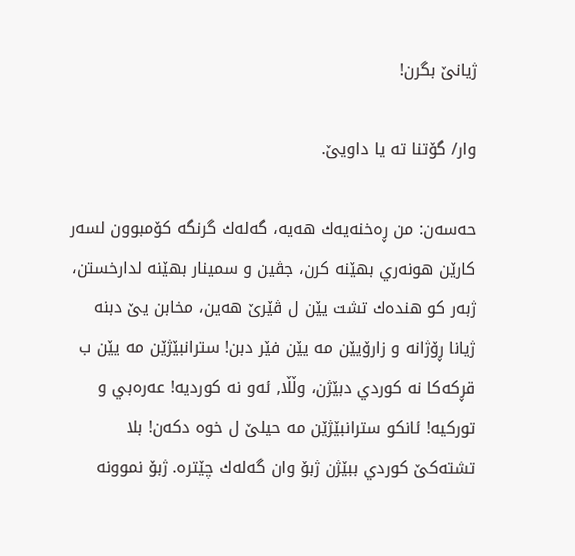ژيانێ‌ بگرن!

وار/ گۆتنا ته‌ يا داويێ‌.

حه‌سه‌ن: من ڕه‌خنه‌يه‌ك هه‌يه‌، گه‌له‌ك گرنگه‌ كۆمبوون لسه‌ر كارێن هونه‌ري بهێنه‌ كرن، جڤين و سمينار بهێنه‌ لدارخستن، ژبه‌ر كو هنده‌ك تشت يێن ل ڤێرێ‌ هه‌ين، مخابن يێ‌ دبنه‌ ژيانا ڕۆژانه‌ و زارۆيێن مه‌ يێن فێر دبن! سترانبێژێن مه‌ يێن ب قڕكه‌كا نه‌ كوردي دبێژن، وڵڵا, ئه‌و نه‌ كورديه‌! عه‌ره‌بي و توركيه‌! ئانكو سترانبێژێن مه‌ حيلێ‌ ل خوه‌ دكه‌ن! بلا تشته‌كێ‌ كوردي ببێژن ژبۆ وان گه‌له‌ك چێتره‌. ژبۆ نموونه‌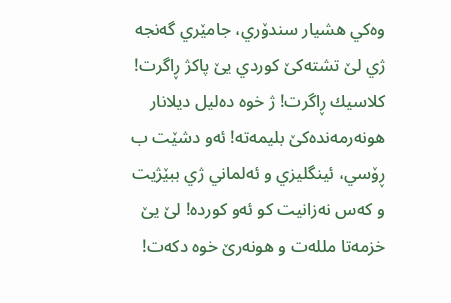وه‌كي هشيار سندۆري، جامێري گه‌نجه‌ ژي لێ‌ تشته‌كێ‌ كوردي يێ‌ پاكژ ڕاگرت! كلاسيك ڕاگرت! ژ خوه‌ ده‌ليل ديلانار هونه‌رمه‌نده‌كێ‌ بليمه‌ته‌! ئه‌و دشێت ب ڕۆسي، ئينگليزي و ئه‌لماني ژي ببێژيت و كه‌س نه‌زانيت كو ئه‌و كورده‌! لێ‌ يێ‌ خزمه‌تا ملله‌ت و هونه‌رێ‌ خوه‌ دكه‌ت!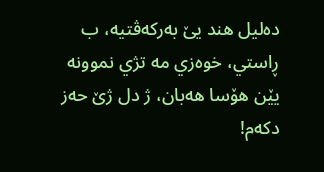ده‌ليل هند يێ‌ به‌ركه‌ڤتيه‌، ب ڕاستي، خوه‌زي مه‌ تژي نموونه‌ يێن هۆسا هه‌بان، ژ دل ژێ‌ حه‌ز دكه‌م!